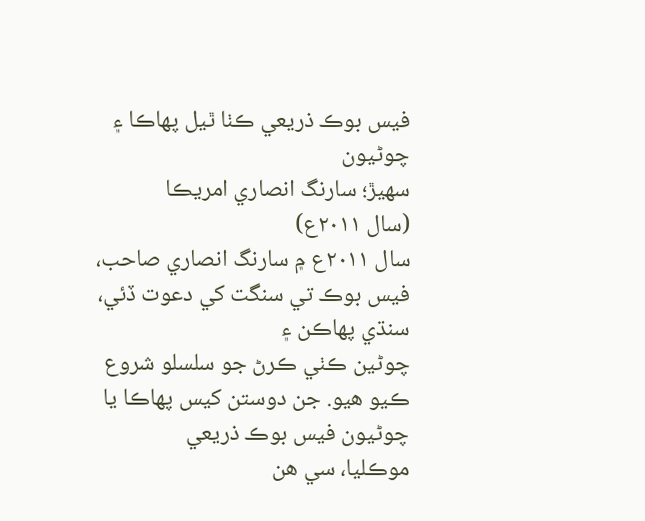فيس بوڪ ذريعي ڪٺا ٿيل پھاڪا ۽ چوڻيون
سھيڙ؛ سارنگ انصاري امريڪا
(سال ۲۰۱۱ع)
سال ۲۰۱۱ع ۾ سارنگ انصاري صاحب، فيس بوڪ تي سنگت کي دعوت ڏئي، سنڌي پھاڪن ۽
چوڻين ڪٺي ڪرڻ جو سلسلو شروع ڪيو ھيو. جن دوستن کيس پھاڪا يا چوڻيون فيس بوڪ ذريعي
موڪليا، سي ھن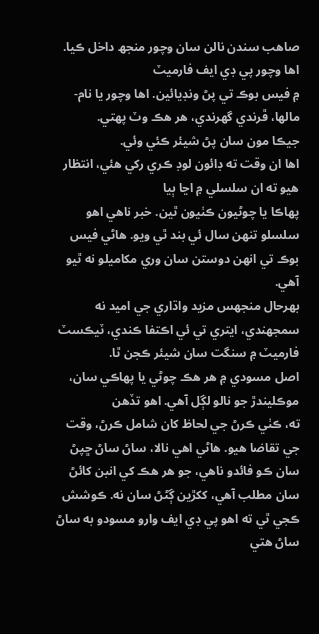صاھب سندن نالن سان وچور منجھ داخل ڪيا. اھا وچور پي ڊي ايف فارميٽ
۾ فيس بوڪ تي پڻ ونڊيائين. اھا وچور يا نام-مالھا، ڦرندي گھرندي، ھر ھڪ وٽ پھتي.
جيڪا مون سان پڻ شيئر ڪئي وئي.
اھا ان وقت ته ڊائون لوڊ ڪري رکي ھئي، انتظار ھيو ته ان سلسلي ۾ اڃا ٻيا
پھاڪا يا چوڻيون ڪٺيون ٿين. خبر ناھي اھو سلسلو تنھن سال ئي بند ٿي ويو. ھاڻي فيس
بوڪ تي انھن دوستن سان وري مکاميلو نه ٿيو آھي.
بھرحال منجھس مزيد واڌاري جي اميد نه سمجھندي، ايتري تي ئي اڪتفا ڪندي، ٽيڪسٽ فارميٽ ۾ سنگت سان شيئر ڪجن ٿا.
اصل مسودي ۾ ھر ھڪ چوڻي يا پھاڪي سان، موڪليندڙ جو نالو لڳل آھي. اھو تڏھن
ته، ڪٺي ڪرڻ جي لحاظ کان شامل ڪرڻ، وقت جي تقاضا ھيو. ھاڻي اھي نالا، ساڻ ساڻ ڇپڻ
سان ڪو فائدو ناھي، جو ھر ھڪ کي انبن کائڻ سان مطلب آھي، ککڙين ڳڻڻ سان نه. ڪوشش
ڪجي ٿي ته اھو پي ڊي ايف وارو مسودو به ساڻ ساڻ ھتي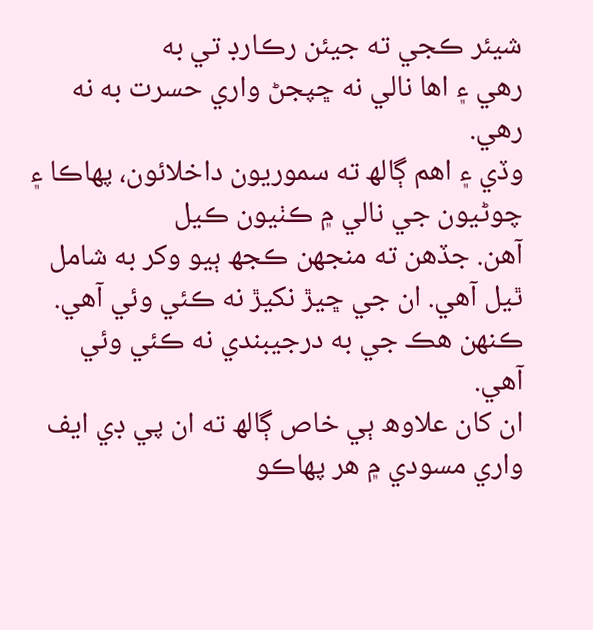شيئر ڪجي ته جيئن رڪارڊ تي به
رھي ۽ اھا نالي نه ڇپجڻ واري حسرت به نه رھي.
وڏي ۽ اھم ڳالھ ته سموريون داخلائون، پھاڪا ۽ چوڻيون جي نالي ۾ ڪٺيون ڪيل
آھن. جڏھن ته منجھن ڪجھ ٻيو وکر به شامل ٿيل آھي. ان جي ڇيڙ نکيڙ نه ڪئي وئي آھي.
ڪنھن ھڪ جي به درجيبندي نه ڪئي وئي آھي.
ان کان علاوھ ٻي خاص ڳالھ ته ان پي ڊي ايف واري مسودي ۾ ھر پھاڪو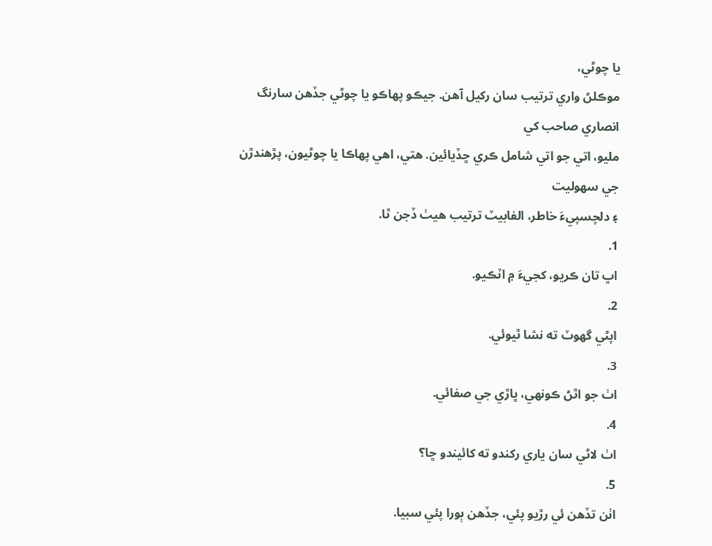يا چوڻي،
موڪلڻ واري ترتيب سان رکيل آھن. جيڪو پھاڪو يا چوڻي جڏھن سارنگ انصاري صاحب کي
مليو، اتي جو اتي شامل ڪري ڇڏيائين. ھتي، اھي پھاڪا يا چوڻيون، پڙھندڙن جي سھوليت
۽ دلچسپيءَ خاطر، الفابيٽ ترتيب ھيٺ ڏجن ٿا.
1.
اڀ تان ڪريو، کجيءَ ۾ اٽڪيو.
2.
اپڻي گھوٽ ته نشا ٿيوئي.
3.
اٺ جو اٿڻ ڪونھي، ڀاڙي جي صفائي.
4.
اٺ لاڻي سان ياري رکندو ته کائيندو ڇا؟
5.
اٺن تڏھن ئي رڙيو پئي، جڏھن ٻورا پئي سبيا.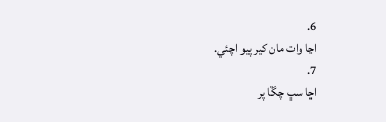6.
اڃا وات مان کير پيو اچئي.
7.
اڇا سڀ چڱا پر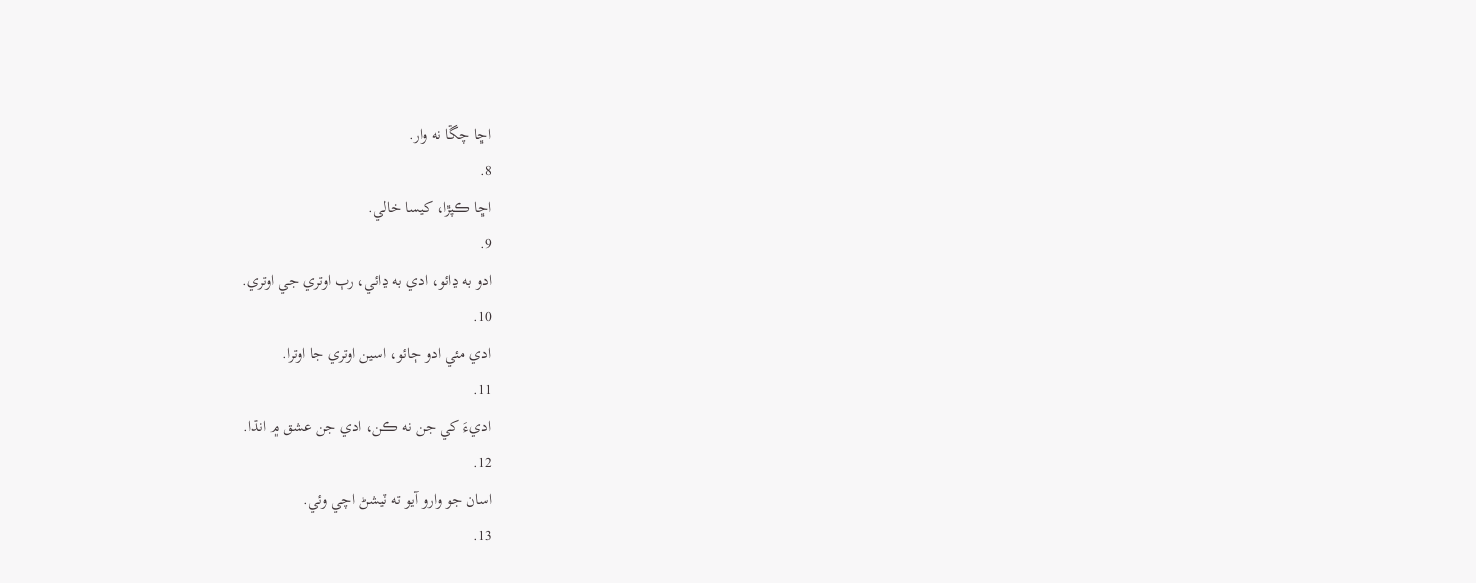اڇا چڱا نه وار.
8.
اڇا ڪپڙا، کيسا خالي.
9.
ادو به ڍائو، ادي به ڍائي، رٻ اوتري جي اوتري.
10.
ادي مئي ادو ڄائو، اسين اوتري جا اوترا.
11.
اديءَ کي جن نه ڪن، ادي جن عشق ۾ انڌا.
12.
اسان جو وارو آيو ته ٽيشڻ اچي وئي.
13.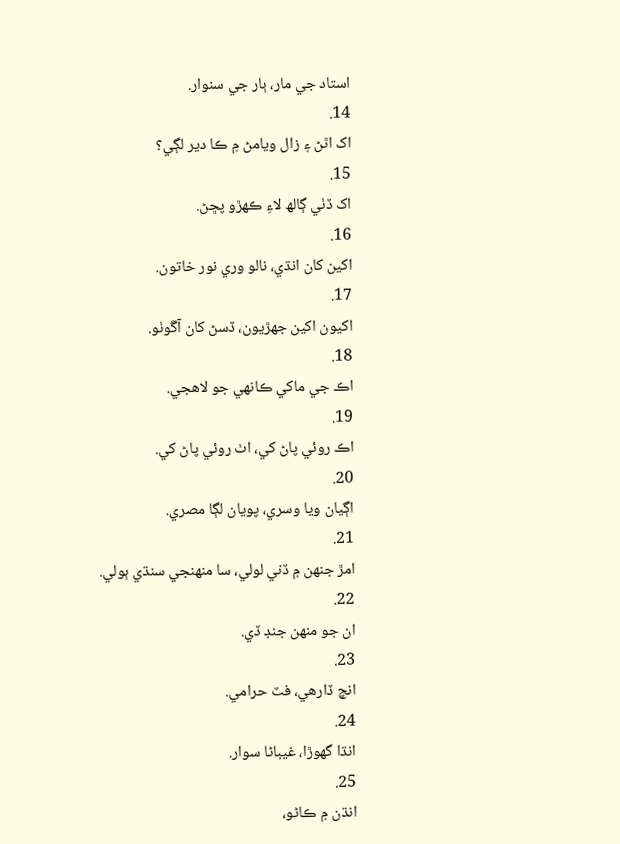استاد جي مار، ٻار جي سنوار.
14.
اک اٿڻ ۽ زال ويامڻ ۾ ڪا دير لڳي؟
15.
اک ڏٺي ڳالھ لاءِ ڪھڙو پڇڻ.
16.
اکين کان انڌي، نالو وري نور خاتون.
17.
اکيون اکين جھڙيون، ڏسڻ کان آڱوٺو.
18.
اڪ جي ماکي ڪانھي جو لاھجي.
19.
اڪ روئي پاڻ کي، اٺ روئي پاڻ کي.
20.
اڳيان ويا وسري، پويان لڳا مصري.
21.
امڙ جنھن ۾ ڏني لولي، سا منھنجي سنڌي ٻولي.
22.
ان جو منھن جنڊ ڏي.
23.
انچ ڏارھي، فٽ حرامي.
24.
انڌا گھوڙا، غيباڻا سوار.
25.
انڌن ۾ ڪاڻو،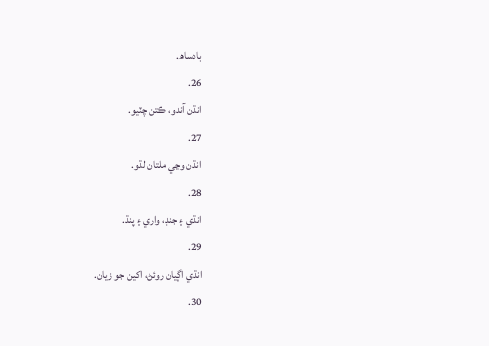بادساھ.
26.
انڌن آندو، ڪتن چٽيو.
27.
انڌن وڃي ملتان لڌو.
28.
انڌي ۽ جنڊ، واري ۽ پنڌ.
29.
انڌي اڳيان روئڻ، اکين جو زيان.
30.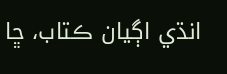انڌي اڳيان ڪتاب، ڇا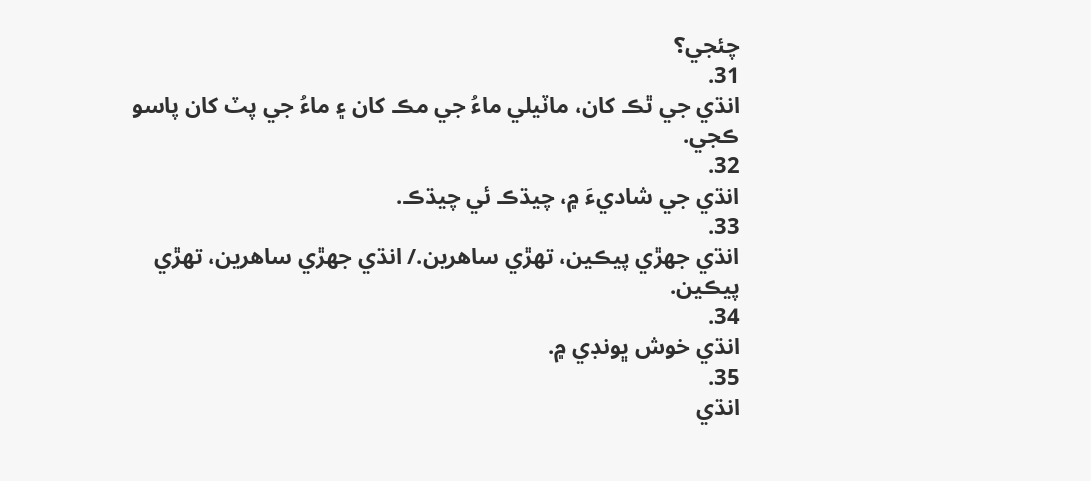چئجي؟
31.
انڌي جي ٿڪ کان، ماٽيلي ماءُ جي مڪ کان ۽ ماءُ جي پٽ کان پاسو ڪجي.
32.
انڌي جي شاديءَ ۾، چيڌڪ ئي چيڌڪ.
33.
انڌي جھڙي پيڪين، تھڙي ساھرين./ انڌي جھڙي ساھرين، تھڙي پيڪين.
34.
انڌي خوش ڀونڊي ۾.
35.
انڌي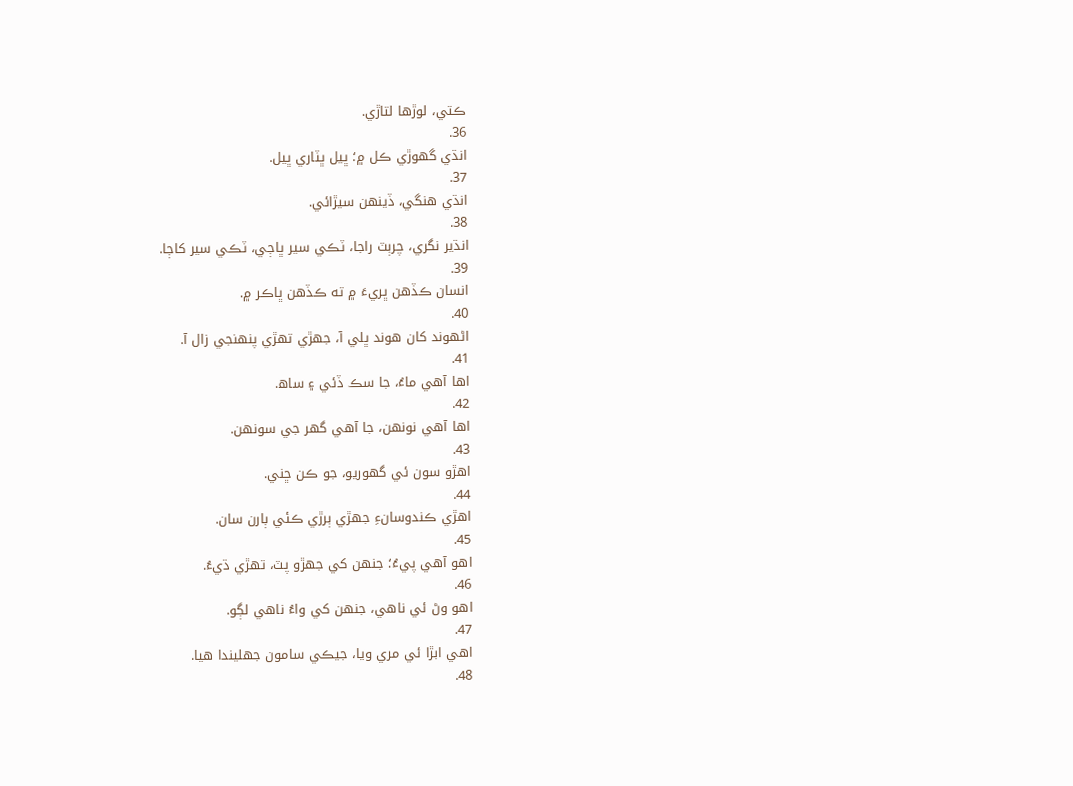ڪتي، لوڙھا لتاڙي.
36.
انڌي گھوڙي ڪل ۾؛ ڀيل ڀٽاري ڀيل.
37.
انڌي ھنگي، ڏينھن سيڙائي.
38.
انڌير نگري، چرٻٽ راجا، ٽڪي سير ڀاڄي، ٽڪي سير کاڄا.
39.
انسان ڪڏھن ڀريءَ ۾ ته ڪڏھن ڀاڪر ۾.
40.
اڻھوند کان ھوند ڀلي آ، جھڙي تھڙي پنھنجي زال آ.
41.
اھا آھي ماءُ، جا سڪ ڏئي ۽ ساھ.
42.
اھا آھي نونھن، جا آھي گھر جي سونھن.
43.
اھڙو سون ئي گھوريو، جو ڪن ڇني.
44.
اھڙي ڪندوسانءِ جھڙي ٻرڙي ڪئي ٻارن سان.
45.
اھو آھي پيءُ؛ جنھن کي جھڙو پٽ، تھڙي ڌيءُ.
46.
اھو وڻ ئي ناھي، جنھن کي واءُ ناھي لڳو.
47.
اھي ابڙا ئي مري ويا، جيڪي سامون جھليندا ھيا.
48.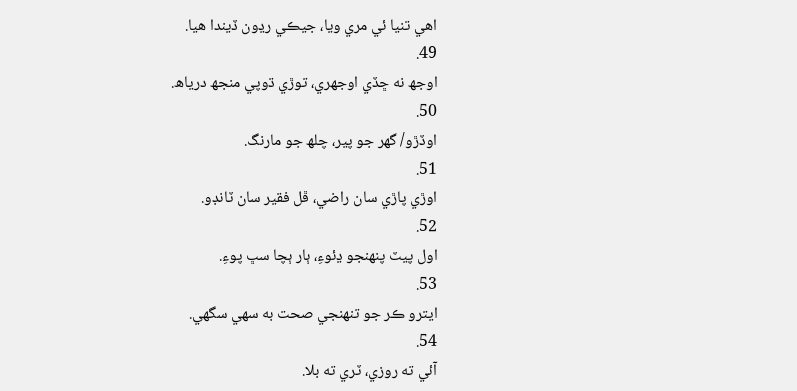اھي تنيا ئي مري ويا، جيڪي رڍون ڏيندا ھيا.
49.
اوجھ نه ڇڏي اوجھري، توڙي ڌوپي منجھ درياھ.
50.
اوڏڙو/ گھر جو پير، چلھ جو مارنگ.
51.
اوڙي پاڙي سان راضي، ڦل فقير سان ٽانڊو.
52.
اول پيٽ پنھنجو ڍئوءِ، ٻار ٻچا سڀ پوءِ.
53.
ايترو ڪر جو تنھنجي صحت به سھي سگھي.
54.
آئي ته روزي، ٽري ته بلا.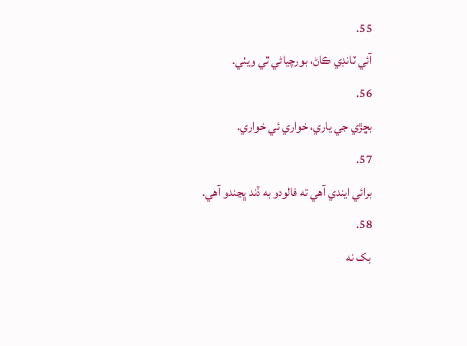55.
آئي ٽانڊي ڪاڻ، بورچياڻي ٿي ويٺي.
56.
بڇڙي جي ياري، خواري ئي خواري.
57.
برائي ايندي آھي ته فالودو به ڏند ڀڃندو آھي.
58.
بک نه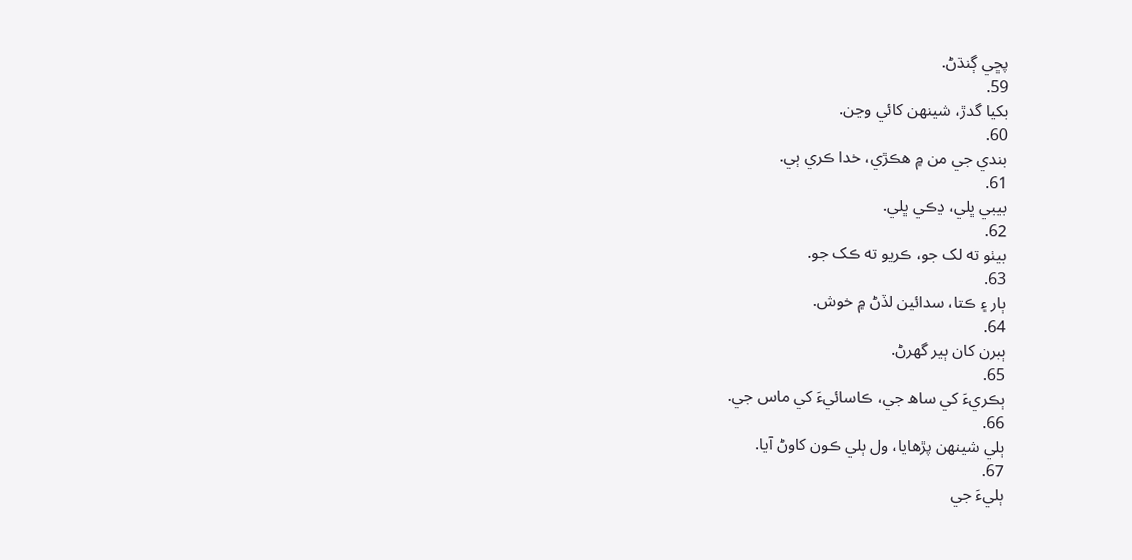پڇي ڳنڌڻ.
59.
بکيا گدڙ، شينھن کائي وڃن.
60.
بندي جي من ۾ ھڪڙي، خدا ڪري ٻي.
61.
بيبي ڀلي، ڍڪي ڀلي.
62.
بيٺو ته لک جو، ڪريو ته ڪک جو.
63.
ٻار ۽ ڪتا، سدائين لڏڻ ۾ خوش.
64.
ٻبرن کان ٻير گھرڻ.
65.
ٻڪريءَ کي ساھ جي، ڪاسائيءَ کي ماس جي.
66.
ٻلي شينھن پڙھايا، ول ٻلي ڪون کاوڻ آيا.
67.
ٻليءَ جي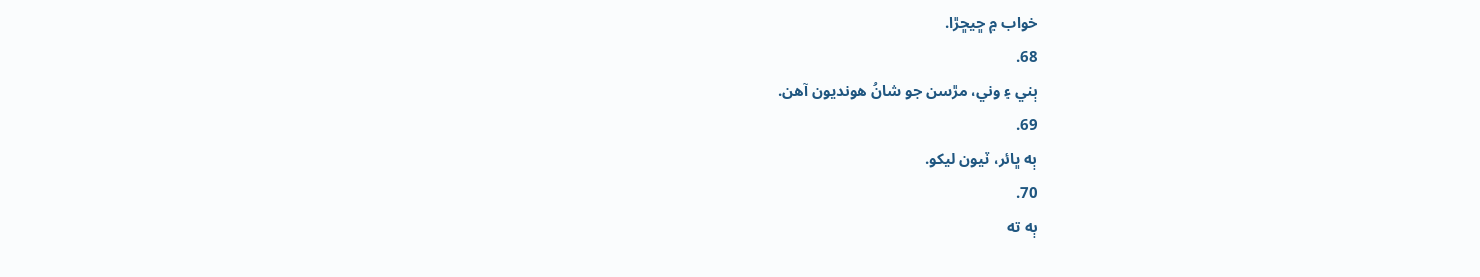خواب ۾ ڇيڇڙا.
68.
ٻني ۽ وني، مڙسن جو شانُ ھونديون آھن.
69.
ٻه ڀائر، ٽيون ليکو.
70.
ٻه ته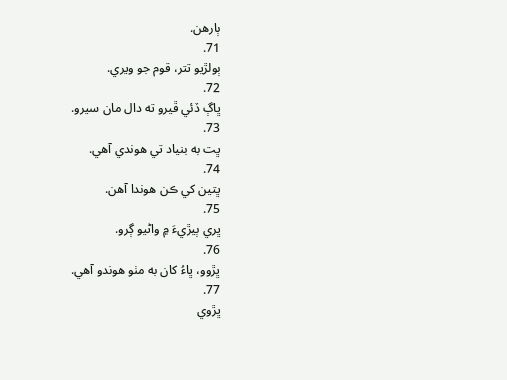ٻارھن.
71.
ٻولڙيو تتر، قوم جو ويري.
72.
ڀاڳ ڏئي ڦيرو ته دال مان سيرو.
73.
ڀت به بنياد تي ھوندي آھي.
74.
ڀتين کي ڪن ھوندا آھن.
75.
ڀري ٻيڙيءَ ۾ واڻيو ڳرو.
76.
ڀڙوو، ڀاءُ کان به مٺو ھوندو آھي.
77.
ڀڙوي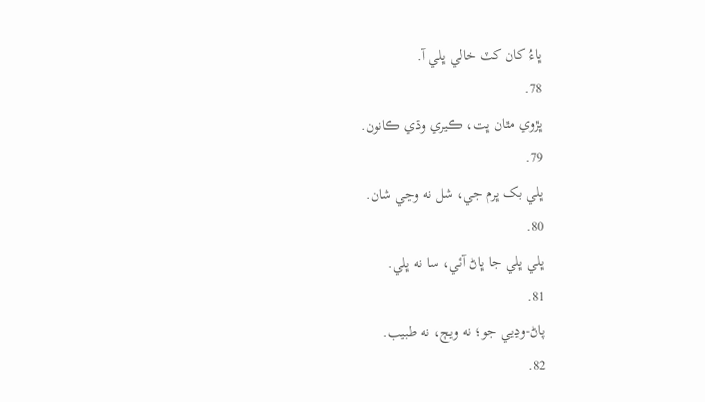ڀاءُ کان کٽ خالي ڀلي آ.
78.
ڀڙوي مٿان ڀت، ڪيري وڌي ڪانون.
79.
ڀلي بک ڀرم جي، شل نه وڃي شان.
80.
ڀلي ڀلي جا ڀاڻ آئي، سا نه ڀلي.
81.
پاڻ-وڍيي جو؛ نه ويڄ، نه طبيب.
82.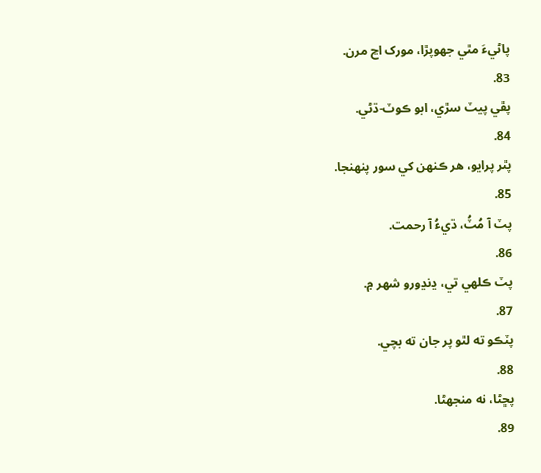پاڻيءَ مٿي جھوپڙا، مورک اڃ مرن.
83.
پڦي پيٽ سڙي، ابو ڪوٽ-ڌڻي.
84.
پٿر پرايو، ھر ڪنھن کي سور پنھنجا.
85.
پٽ آ مُٽُ، ڌيءُ آ رحمت.
86.
پٽ ڪلھي تي، ڍنڍورو شھر ۾.
87.
پٽڪو ته لٿو پر جان ته بچي.
88.
پڇڻا، نه منجھڻا.
89.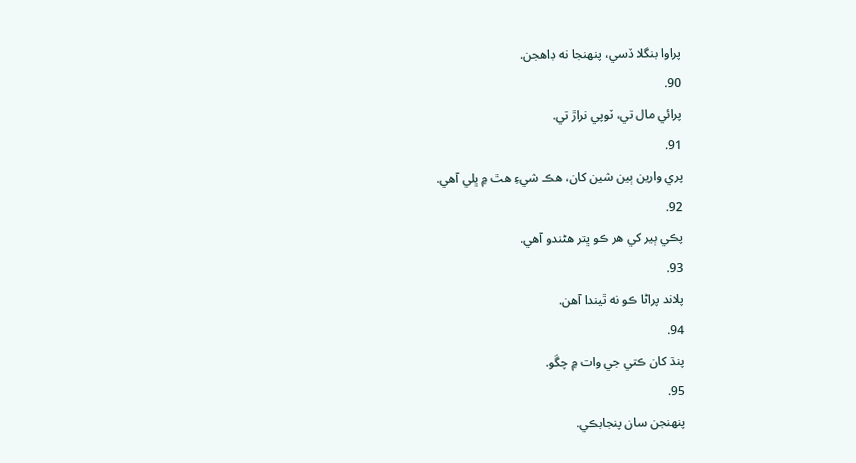پراوا بنگلا ڏسي، پنھنجا نه ڊاھجن.
90.
پرائي مال تي، ٽوپي نراڙ تي.
91.
پري وارين ٻين شين کان، ھڪ شيءِ ھٿ ۾ ڀلي آھي.
92.
پڪي ٻير کي ھر ڪو ڀتر ھڻندو آھي.
93.
پلاند پراڻا ڪو نه ٿيندا آھن.
94.
پنڌ کان ڪتي جي وات ۾ چڱو.
95.
پنھنجن سان پنجابڪي.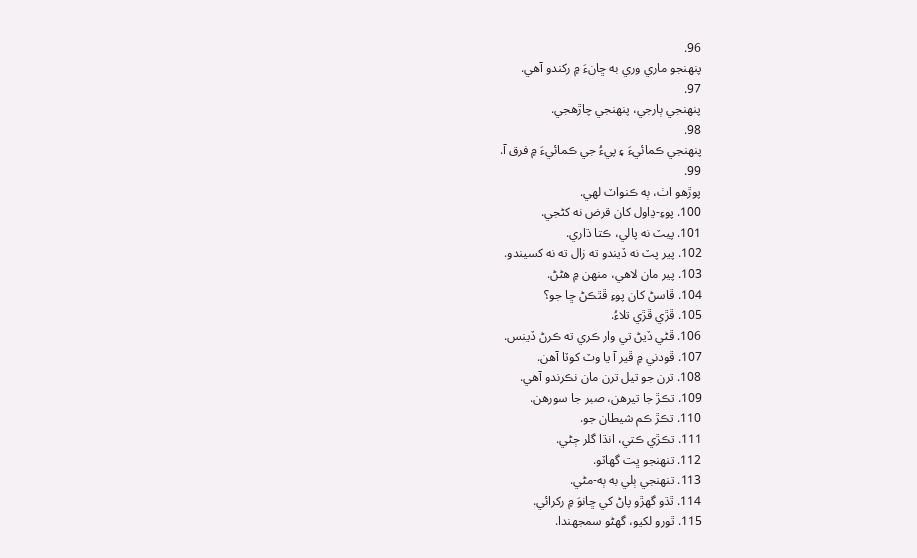96.
پنھنجو ماري وري به ڇانءَ ۾ رکندو آھي.
97.
پنھنجي ٻارجي، پنھنجي چاڙھجي.
98.
پنھنجي ڪمائيءَ ۽ پيءُ جي ڪمائيءَ ۾ فرق آ.
99.
پوڙھو اٺ، ٻه ڪنواٽ لھي.
100. پوءِ-ڍاول کان قرض نه کڻجي.
101. پيٽ نه پالي، ڪتا ڌاري.
102. پير پٽ نه ڏيندو ته زال ته نه کسيندو.
103. پير مان لاھي، منھن ۾ ھڻڻ.
104. ڦاسڻ کان پوءِ ڦٿڪڻ ڇا جو؟
105. ڦڙي ڦڙي تلاءُ.
106. ڦڻي ڏيڻ تي وار ڪري ته ڪرڻ ڏينس.
107. ڦودني ۾ ڦير آ يا وٽ کوٽا آھن.
108. ترن جو تيل ترن مان نڪرندو آھي.
109. تڪڙ جا تيرھن، صبر جا سورھن.
110. تڪڙ ڪم شيطان جو.
111. تڪڙي ڪتي، انڌا گلر ڄڻي.
112. تنھنجو ڀت گھاٽو.
113. تنھنجي ٻلي به ٻه-مڻي.
114. ٿڌو گھڙو پاڻ کي ڇانوَ ۾ رکرائي.
115. ٿورو لکيو، گھڻو سمجھندا.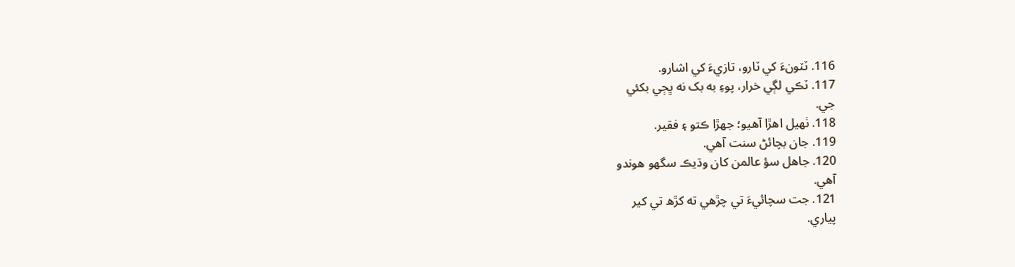116. ٽٽونءَ کي ٽارو، تازيءَ کي اشارو.
117. ٽڪي لڳي خرار، پوءِ به بک نه ڀڄي بکئي
جي.
118. ٺھيل اھڙا آھيو؛ جھڙا ڪتو ۽ فقير.
119. جان بچائڻ سنت آھي.
120. جاھل سؤ عالمن کان وڌيڪ سگھو ھوندو
آھي.
121. جت سچائيءَ تي چڙھي ته کڙھ تي کير
پياري.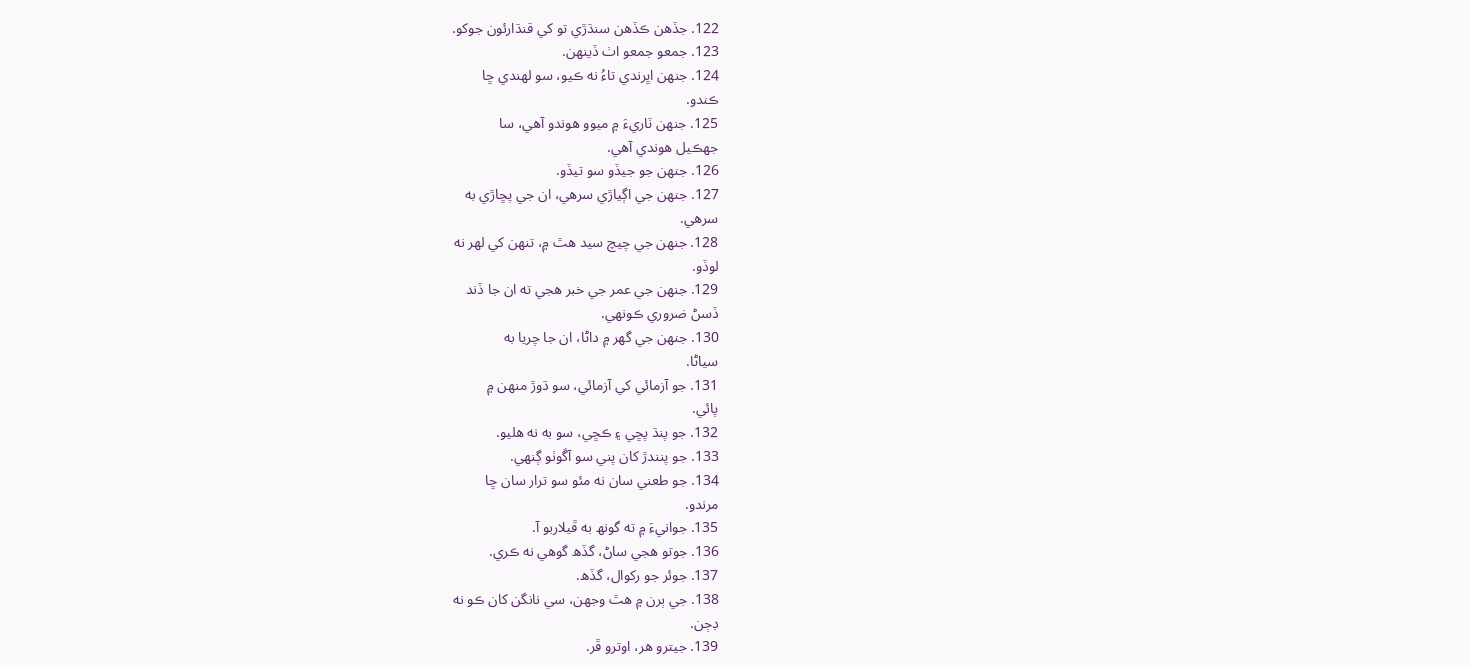122. جڏھن ڪڏھن سنڌڙي تو کي قنڌارئون جوکو.
123. جمعو جمعو اٺ ڏينھن.
124. جنھن اڀرندي تاءُ نه ڪيو، سو لھندي ڇا
ڪندو.
125. جنھن ٽاريءَ ۾ ميوو ھوندو آھي، سا
جھڪيل ھوندي آھي.
126. جنھن جو جيڏو سو تيڏو.
127. جنھن جي اڳياڙي سرھي، ان جي پڇاڙي به
سرھي.
128. جنھن جي چيچ سيد ھٿ ۾، تنھن کي لھر نه
لوڏو.
129. جنھن جي عمر جي خبر ھجي ته ان جا ڏند
ڏسڻ ضروري ڪونھي.
130. جنھن جي گھر ۾ داڻا، ان جا چريا به
سياڻا.
131. جو آزمائي کي آزمائي، سو ڌوڙ منھن ۾
پائي.
132. جو پنڌ پڇي ۽ ڪڇي، سو به نه ھليو.
133. جو پنندڙ کان پني سو آڱوٺو ڳنھي.
134. جو طعني سان نه مئو سو ترار سان ڇا
مرندو.
135. جوانيءَ ۾ ته گونھ به ڦيلاربو آ.
136. جوتو ھجي ساڻ، گڏھ گوھي نه ڪري.
137. جوئر جو رکوال، گڏھ.
138. جي ٻرن ۾ ھٿ وجھن، سي نانگن کان ڪو نه
ڊڄن.
139. جيترو ھر، اوترو ڦر.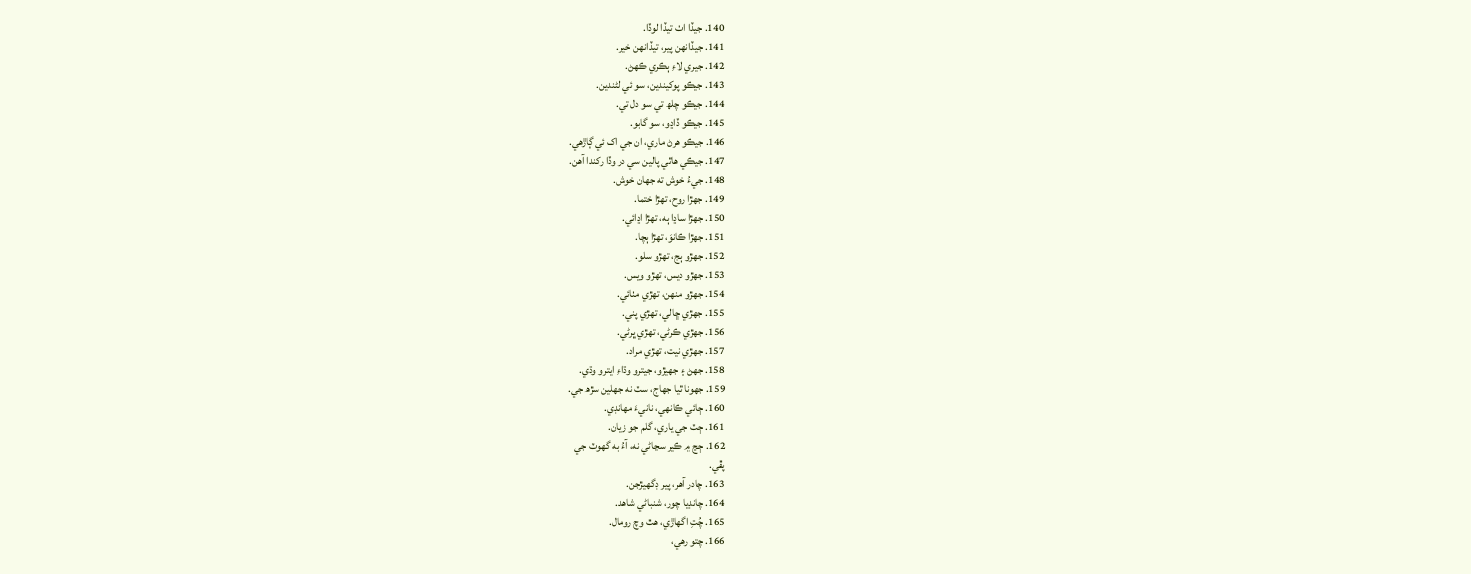140. جيڏا اٺ تيڏا لوڏا.
141. جيڏانھن پير، تيڏانھن خير.
142. جيري لاءِ ٻڪري ڪھڻ.
143. جيڪو پوکيندين، سو ئي لڻندين.
144. جيڪو چلھ تي سو دل تي.
145. جيڪو ڏاڍو، سو گابو.
146. جيڪو ھرڻ ماري، ان جي اک ئي ڳاڙھي.
147. جيڪي ھاٿي پالين سي در وڏا رکندا آھن.
148. جيءُ خوش ته جھان خوش.
149. جھڙا روح، تھڙا ختما.
150. جھڙا ساڍا ٻه، تھڙا اڍائي.
151. جھڙا ڪانوَ، تھڙا ٻچا.
152. جھڙو ٻج، تھڙو سلو.
153. جھڙو ديس، تھڙو ويس.
154. جھڙو منھن، تھڙي مٺائي.
155. جھڙي ڇالي، تھڙي پني.
156. جھڙي ڪرڻي، تھڙي ڀرڻي.
157. جھڙي نيت، تھڙي مراد.
158. جھڻ ۽ جھيڙو، جيترو وڌاءِ ايترو وڌي.
159. جھونا ٿيا جھاج، سٽ نه جھلين سڙھ جي.
160. ڄائي ڪانھي، نانيءَ مھانڊي.
161. ڄٽ جي ياري، گلم جو زيان.
162. ڄڃ ۾ ڪير سڃاڻي نه، آءُ به گھوٽ جي
پڦي.
163. چادر آھر، پير ڊگھيڙجن.
164. چانڊيا چور، شنباڻي شاھد.
165. چُتِ اگھاڙي، ھٿ وچ رومال.
166. چتو رھي،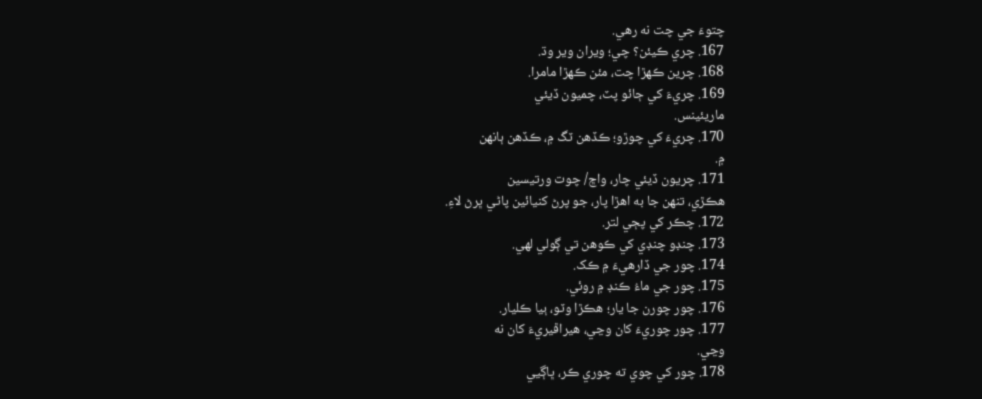چتوءَ جي چت نه رھي.
167. چري ڪيئن؟ چي؛ ويران وير وڌ.
168. چرين ڪھڙا چت، مئن ڪھڙا مامرا.
169. چريءَ کي ڄائو پٽ، چميون ڏيئي
ماريئينس.
170. چريءَ کي چوڙو؛ ڪڏھن ٽگ ۾، ڪڏھن ٻانھن
۾.
171. چريون ڏيئي چار، واڇ/ چوت ورتيسين
ھڪڙي، تنھن جا به اھڙا پار، جو پرڻ کنيائين پاڻي ڀرڻ لاءِ.
172. چڪر کي پڄي لتر.
173. چنڊو چنڊي کي ڪوھن تي ڳولي لھي.
174. چور جي ڏارھيءَ ۾ ڪک.
175. چور جي ماءُ ڪنڊ ۾ روئي.
176. چور چورن جا يار؛ ھڪڙا وٽو، ٻيا ڪليار.
177. چور چوريءَ کان وڃي، ھيراڦيريءَ کان نه
وڃي.
178. چور کي چوي ته چوري ڪر، ڀاڳيي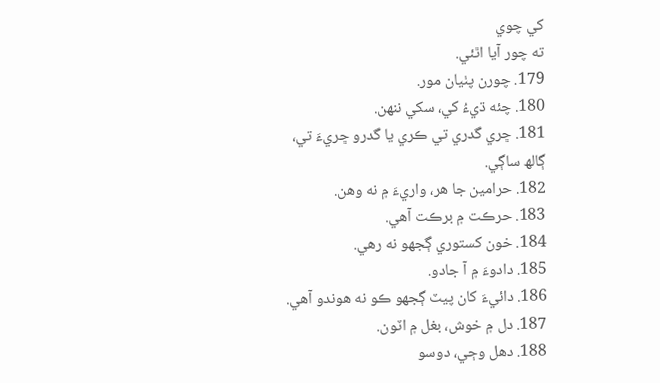کي چوي
ته چور آيا اٿئي.
179. چورن پٺيان مور.
180. چئه ڌيءُ کي، سکي ننھن.
181. ڇري گدري تي ڪري يا گدرو ڇريءَ تي،
ڳالھ ساڳي.
182. حرامين جا ھر، واريءَ ۾ نه وھن.
183. حرڪت ۾ برڪت آھي.
184. خون کستوري ڳجھو نه رھي.
185. دادوءَ ۾ آ جادو.
186. دائيءَ کان پيٽ ڳجھو ڪو نه ھوندو آھي.
187. دل ۾ خوش، بغل ۾ اٽون.
188. دھل وڄي، دوسو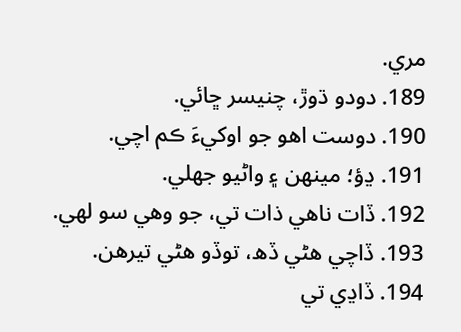مري.
189. دودو ڌوڙ، چنيسر ڇائي.
190. دوست اھو جو اوکيءَ ڪم اچي.
191. ڍؤ؛ مينھن ۽ واڻيو جھلي.
192. ڏات ناھي ذات تي، جو وھي سو لھي.
193. ڏاچي ھڻي ڏھ، توڏو ھڻي تيرھن.
194. ڏاڍي تي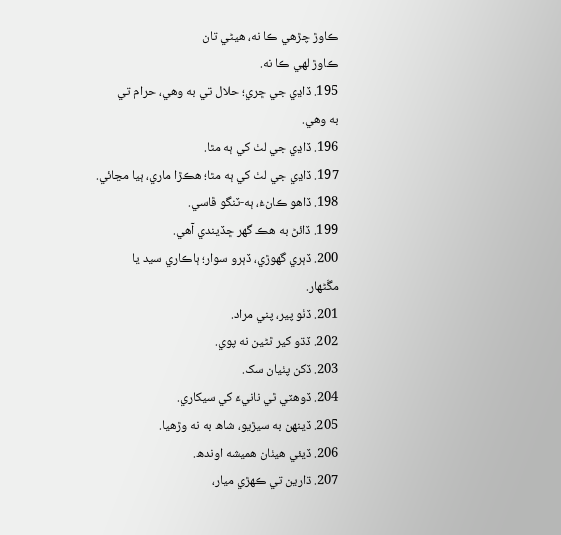ڪاوڙ چڙھي ڪا نه، ھيڻي تان
ڪاوڙ لھي ڪا نه.
195. ڏاڍي جي ڇري؛ حلال تي به وھي، حرام تي
به وھي.
196. ڏاڍي جي لٺ کي ٻه مٿا.
197. ڏاڍي جي لٺ کي ٻه مٿا؛ ھڪڙا ماري، ٻيا مڃائي.
198. ڏاھو ڪانءُ، ٻه-ٽنگو ڦاسي.
199. ڏائڻ به ھڪ گھر ڇڏيندي آھي.
200. ڏٻري گھوڙي، ڏٻرو سوار؛ ٻاڪاري سيد يا
مڱڻھار.
201. ڏٺو پير، پني مراد.
202. ڏڌو کير ٿڻين نه پوي.
203. ڏکن پٺيان سک.
204. ڏوھٽي ٿي نانيءَ کي سيکاري.
205. ڏينھن به سيڙيو، شاھ به نه وڙھيا.
206. ڏيئي ھيٺان ھميشه اوندھ.
207. ڌارين تي ڪھڙي ميار،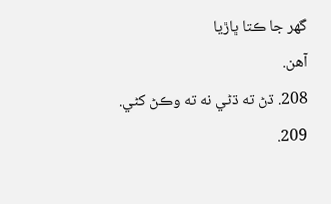گھر جا ڪتا ڀاڙيا
آھن.
208. ڌڻ ته ڌڻي نه ته وڪڻ کڻي.
209.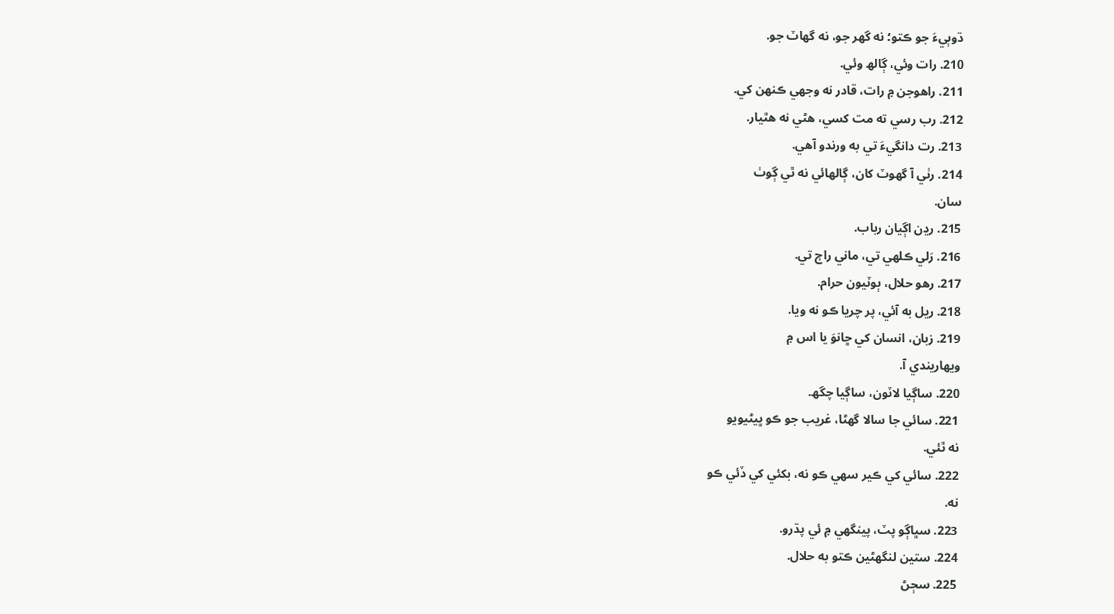ڌوٻيءَ جو ڪتو؛ نه گھر جو، نه گھاٽ جو.
210. رات وئي، ڳالھ وئي.
211. راھوجن ۾ رات، قادر نه وجھي ڪنھن کي.
212. رب رسي ته مت کسي، ھڻي نه ھٿيار.
213. رت دانگيءَ تي به ورندو آھي.
214. رٺي آ گھوٽ کان، ڳالھائي نه ٿي ڳوٺ
سان.
215. رڍن اڳيان رباب.
216. رَلي ڪلھي تي، ماني راڄ تي.
217. رھو حلال، ٻوٽيون حرام.
218. ريل به آئي، پر چريا ڪو نه ويا.
219. زبان، انسان کي ڇانوَ يا اس ۾
ويھاريندي آ.
220. ساڳيا لاٽون، ساڳيا چگھ.
221. سائي جا سالا گھڻا، غريب جو ڪو ڀيڻيويو
نه ٿئي.
222. سائي کي ڪير سھي ڪو نه، بکئي کي ڏئي ڪو
نه.
223. سڀاڳو پٽ، پينگھي ۾ ئي پڌرو.
224. ستين لنگھڻين ڪتو به حلال.
225. سڄڻ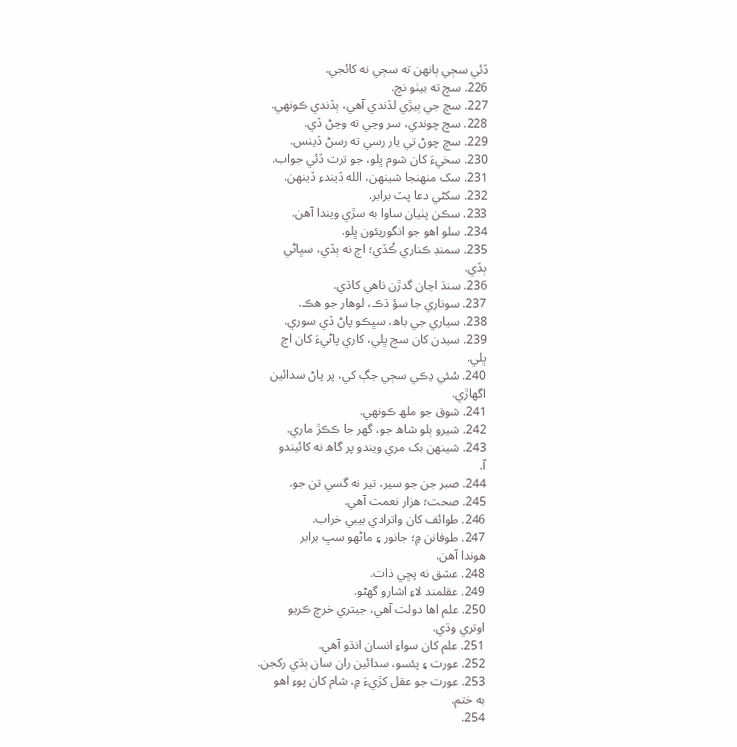ڏئي سڄي ٻانھن ته سڄي نه کائجي.
226. سچ ته بيٺو نچ.
227. سچ جي ٻيڙي لڏندي آھي، ٻڏندي ڪونھي.
228. سچ چوندي، سر وڃي ته وڃڻ ڏي.
229. سچ چوڻ تي يار رسي ته رسڻ ڏينس.
230. سخيءَ کان شوم ڀلو، جو ترت ڏئي جواب.
231. سک منھنجا شينھن، الله ڏيندءِ ڏينھن.
232. سکڻي دعا پٽ برابر.
233. سڪن پٺيان ساوا به سڙي ويندا آھن.
234. سلو اھو جو انگوريئون ڀلو.
235. سمنڊ ڪناري ڪُڏي؛ اڄ نه ٻڏي، سڀاڻي
ٻڏي.
236. سنڌ اڃان گدڙن ناھي کاڌي.
237. سوناري جا سؤ ڌڪ، لوھار جو ھڪ.
238. سياري جي باھ، سڀڪو پاڻ ڏي سوري.
239. سيدن کان سڃ ڀلي، کاري پاڻيءَ کان اڃ
ڀلي.
240. سُئي ڍڪي سڄي جڳ کي، پر پاڻ سدائين
اگھاڙي.
241. شوق جو ملھ ڪونھي.
242. شيرو ٻلو شاھ جو، گھر جا ڪڪڙ ماري.
243. شينھن بک مري ويندو پر گاھ نه کائيندو
آ.
244. صبر جن جو سير، تير نه گسي تن جو.
245. صحت؛ ھزار نعمت آھي.
246. طوائف کان واترادي بيبي خراب.
247. طوفانن ۾؛ جانور ۽ ماڻھو سڀ برابر
ھوندا آھن.
248. عشق نه پڇي ذات.
249. عقلمند لاءِ اشارو گھڻو.
250. علم اھا دولت آھي، جيتري خرچ ڪريو
اوتري وڌي.
251. علم کان سواءِ انسان انڌو آھي.
252. عورت ۽ پئسو، سدائين ران سان ٻڌي رکجن.
253. عورت جو عقل کڙيءَ ۾، شام کان پوءِ اھو
به ختم.
254.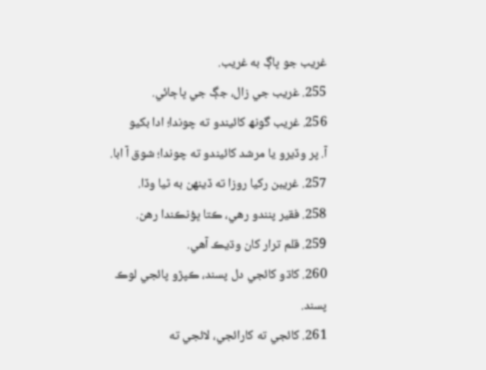غريب جو ڀاڳ به غريب.
255. غريب جي زال، جڳ جي ڀاڄائي.
256. غريب گونھ کائيندو ته چوندا؛ ادا بکيو
آ. پر وڏيرو يا مرشد کائيندو ته چوندا؛ شوق آ ابا.
257. غريبن رکيا روزا ته ڏينھن به ٿيا وڏا.
258. فقير پنندو رھي، ڪتا ڀؤنڪندا رھن.
259. قلم ترار کان وڌيڪ آھي.
260. کاڌو کائجي دل پسند، ڪپڙو پائجي لوڪ
پسند.
261. کائجي ته کارائجي، لائجي ته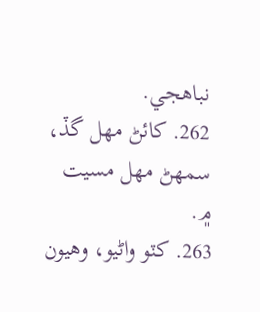نباھجي.
262. کائڻ مھل گڏ، سمھڻ مھل مسيت ۾.
263. کٽو واڻيو، وھيون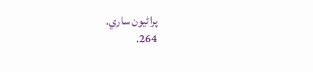پراڻيون ساري.
264.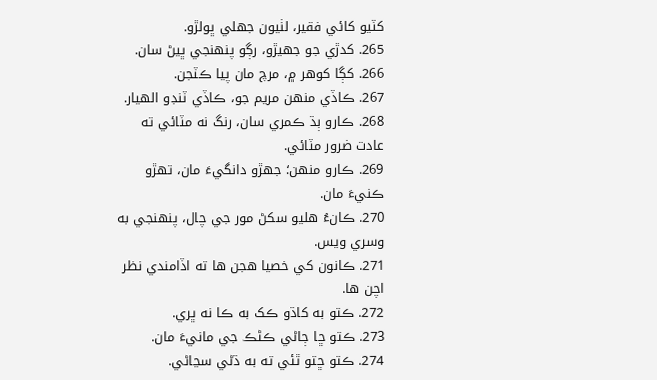کٽيو کائي فقير، لٺيون جھلي ڀولڙو.
265. کدڙي جو جھيڙو، رڳو پنھنجي ڀيڻ سان.
266. کڳا کوھر ۾، مرچ مان پيا ڪٽجن.
267. ڪاڏي منھن مريم جو، ڪاڏي ٽنڊو الھيار.
268. ڪارو ٻڌ ڪمري سان، رنگ نه مٽائي ته
عادت ضرور مٽائي.
269. ڪارو منھن؛ جھڙو دانگيءَ مان، تھڙو
ڪنيءَ مان.
270. ڪانءُ ھليو سکڻ مور جي چال، پنھنجي به
وسري ويس.
271. ڪانون کي خصيا ھجن ھا ته اڏامندي نظر
اچن ھا.
272. ڪتو به کاڌو ڪک به ڪا نه ڀري.
273. ڪتو ڇا ڄاڻي ڪڻڪ جي مانيءَ مان.
274. ڪتو ڇتو ٿئي ته به ڌڻي سڃاڻي.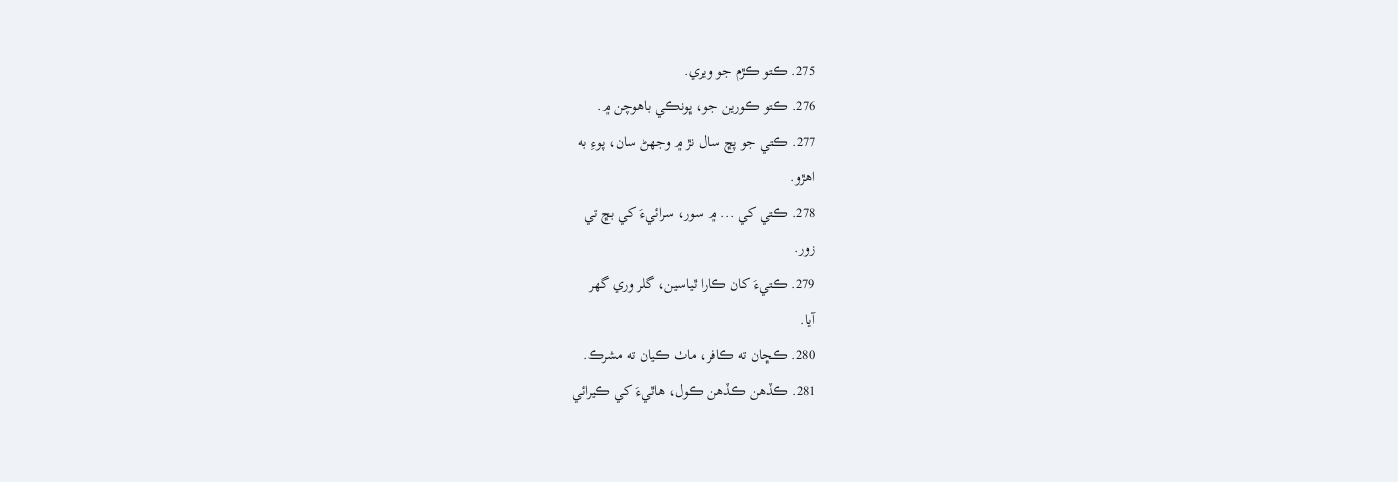275. ڪتو ڪڙم جو ويري.
276. ڪتو ڪورين جو، ڀونڪي باھوچن ۾.
277. ڪتي جو پڇ سال نڙ ۾ وجھڻ سان، پوءِ به
اھڙو.
278. ڪتي کي ... ۾ سور، سرائيءَ کي بڇ تي
زور.
279. ڪتيءَ کان ڪارا ٿياسين، گلر وري گھر
آيا.
280. ڪڇان ته ڪافر، ماٺ ڪيان ته مشرڪ.
281. ڪڏھن ڪڏھن ڪول، ھاٿيءَ کي ڪيرائي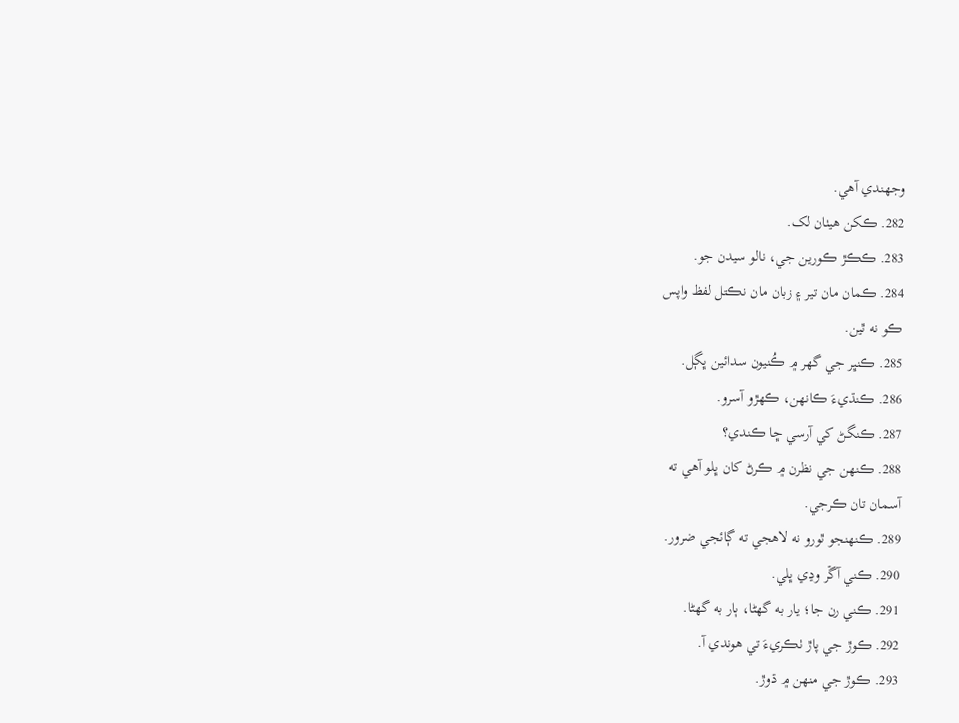وجھندي آھي.
282. ڪکن ھيٺان لک.
283. ڪڪڙ ڪورين جي، نالو سيدن جو.
284. ڪمان مان تير ۽ زبان مان نڪتل لفظ واپس
ڪو نه ٿين.
285. ڪنڀر جي گھر ۾ ڪُنيون سدائين ڀڳل.
286. ڪنڌيءَ ڪانھن، ڪھڙو آسرو.
287. ڪنگڻ کي آرسي ڇا ڪندي؟
288. ڪنھن جي نظرن ۾ ڪرڻ کان ڀلو آھي ته
آسمان تان ڪرجي.
289. ڪنھنجو ٿورو نه لاھجي ته ڳائجي ضرور.
290. ڪني آڱر وڍي ڀلي.
291. ڪني رن جا؛ يار به گھڻا، ٻار به گھڻا.
292. ڪوڙ جي پاڙ ٺڪريءَ تي ھوندي آ.
293. ڪوڙ جي منھن ۾ ڌوڙ.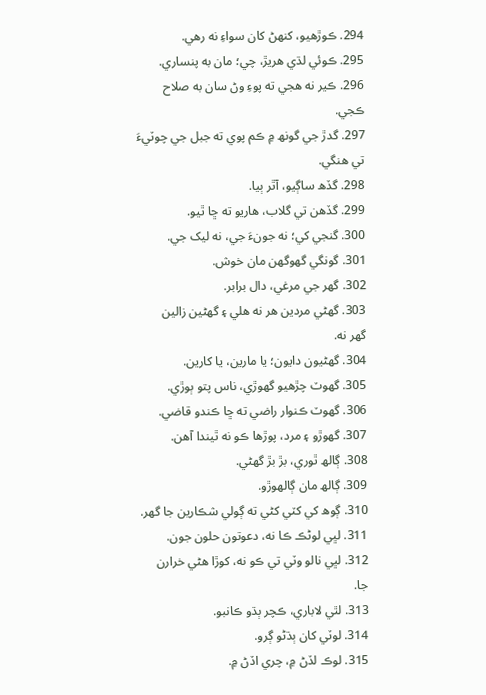294. ڪوڙھيو، کنھڻ کان سواءِ نه رھي.
295. ڪوئي لڌي ھريڙ، چي؛ مان به پنساري.
296. ڪير نه ھجي ته پوءِ وڻ سان به صلاح
ڪجي.
297. گدڙ جي گونھ ۾ ڪم پوي ته جبل جي چوٽيءَ
تي ھنگي.
298. گڏھ ساڳيو، آٿر ٻيا.
299. گڏھن تي گلاب، ھاريو ته ڇا ٿيو.
300. گنجي کي؛ نه جونءَ جي، نه ليک جي.
301. گونگي گھوگھن مان خوش.
302. گھر جي مرغي، دال برابر.
303. گھڻي مردين ھر نه ھلي ۽ گھڻين زالين
گھر نه.
304. گھڻيون دايون؛ يا مارين، يا کارين.
305. گھوٽ چڙھيو گھوڙي، ناس پتو ٻوڙي.
306. گھوٽ ڪنوار راضي ته ڇا ڪندو قاضي.
307. گھوڙو ۽ مرد، پوڙھا ڪو نه ٿيندا آھن.
308. ڳالھ ٿوري، بڙ بڙ گھڻي.
309. ڳالھ مان ڳالھوڙو.
310. ڳوھ کي کٽي کڻي ته ڳولي شڪارين جا گھر.
311. لڀي لوڻڪ ڪا نه، دعوتون حلون جون.
312. لڀي نالو وٽي تي ڪو نه، کوڙا ھڻي خرارن
جا.
313. لٿي لاباري، ڪچر ٻڌو ڪانبو.
314. لوٽي کان ٻڌڻو ڳرو.
315. لوڪ لڏڻ ۾، چري اڏڻ ۾.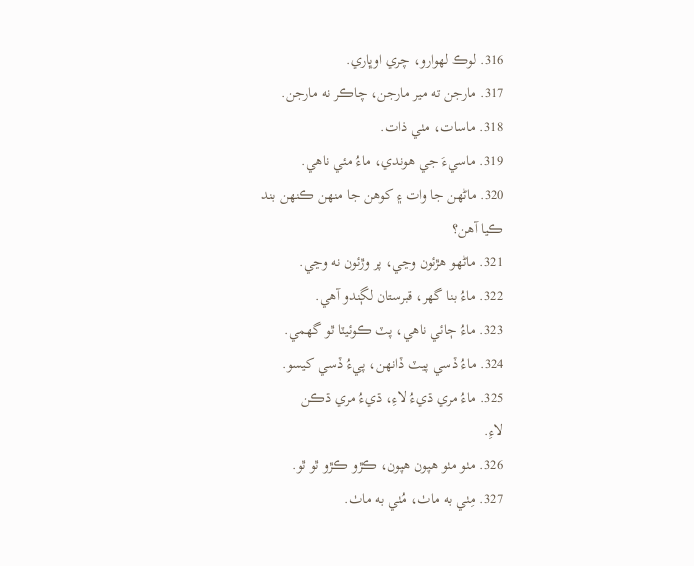316. لوڪ لھوارو، چري اوڀاري.
317. مارجن ته مير مارجن، چاڪر نه مارجن.
318. ماسات، مٺي ذات.
319. ماسيءَ جي ھوندي، ماءُ مئي ناھي.
320. ماڻھن جا وات ۽ کوھن جا منھن ڪنھن بند
ڪيا آھن؟
321. ماڻھو ھڙئون وڃي، پر وڙئون نه وڃي.
322. ماءُ بنا گھر، قبرستان لڳندو آھي.
323. ماءُ ڄائي ناھي، پٽ ڪوئيٽا ٿو گھمي.
324. ماءُ ڏسي پيٽ ڏانھن، پيءُ ڏسي کيسو.
325. ماءُ مري ڌيءُ لاءِ، ڌيءُ مري ڌڪن
لاءِ.
326. مٺو مٺو ھپون ھپون، ڪڙو ڪڙو ٿو ٿو.
327. مِٺي به ماٺ، مُٺي به ماٺ.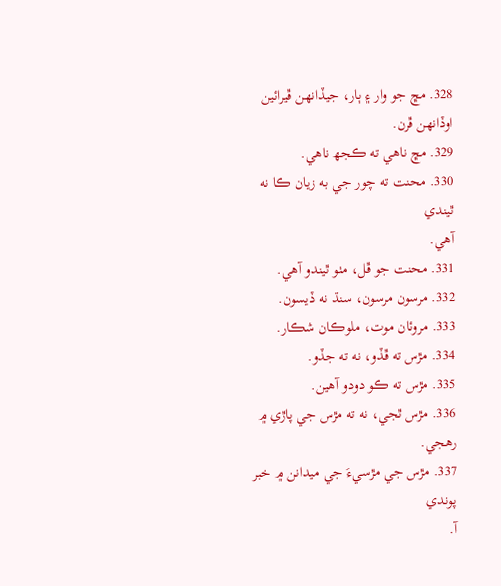328. مڇ جو وار ۽ ٻار، جيڏانھن ڦيرائين
اوڏانھن ڦرن.
329. مڇ ناھي ته ڪجھ ناھي.
330. محنت ته چور جي به زيان ڪا نه ٿيندي
آھي.
331. محنت جو ڦل، مٺو ٿيندو آھي.
332. مرسون مرسون، سنڌ نه ڏيسون.
333. مروئان موت، ملوڪان شڪار.
334. مڙس ته ڦڏو، نه ته جڏو.
335. مڙس ته ڪو دودو آھين.
336. مڙس ٿجي، نه ته مڙس جي پاڙي ۾ رھجي.
337. مڙس جي مڙسيءَ جي ميدانن ۾ خبر پوندي
آ.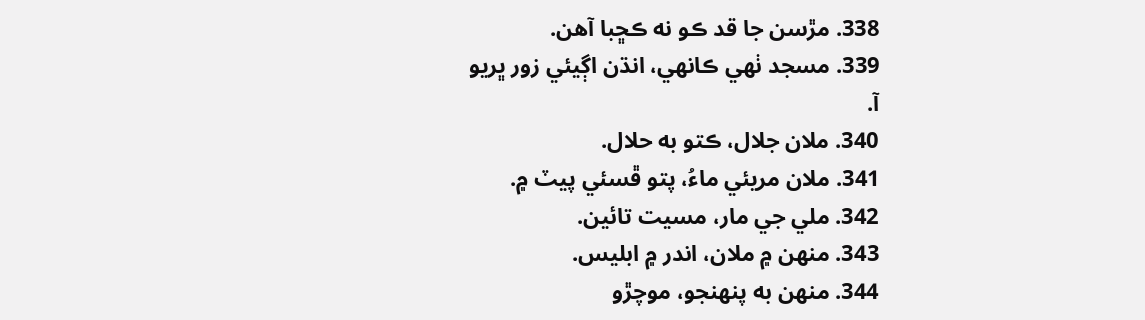338. مڙسن جا قد ڪو نه ڪڇبا آھن.
339. مسجد ٺھي ڪانھي، انڌن اڳيئي زور ڀريو
آ.
340. ملان جلال، ڪتو به حلال.
341. ملان مريئي ماءُ، پتو ڦسئي پيٽ ۾.
342. ملي جي مار، مسيت تائين.
343. منھن ۾ ملان، اندر ۾ ابليس.
344. منھن به پنھنجو، موچڙو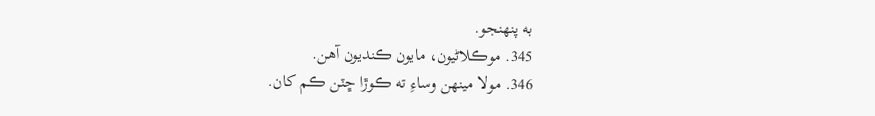به پنھنجو.
345. موڪلاڻيون، مايون ڪنديون آھن.
346. مولا مينھن وساءِ ته ڪوڙا ڇٽن ڪم کان.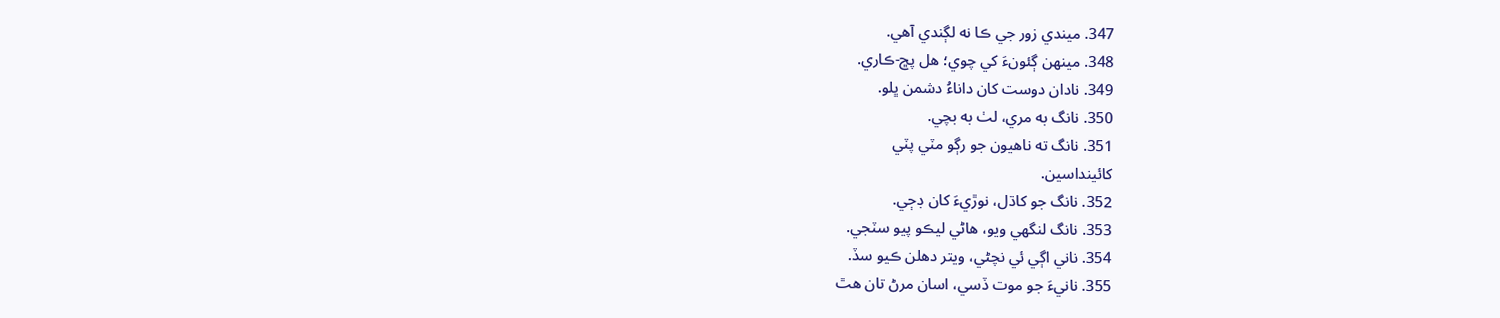347. ميندي زور جي ڪا نه لڳندي آھي.
348. مينھن ڳئونءَ کي چوي؛ ھل پڇ-ڪاري.
349. نادان دوست کان داناءُ دشمن ڀلو.
350. نانگ به مري، لٺ به بچي.
351. نانگ ته ناھيون جو رڳو مٽي پٽي
کائينداسين.
352. نانگ جو کاڌل، نوڙيءَ کان ڊڄي.
353. نانگ لنگھي ويو، ھاڻي ليڪو پيو سٽجي.
354. ناني اڳي ئي نچڻي، ويتر دھلن ڪيو سڏ.
355. نانيءَ جو موت ڏسي، اسان مرڻ تان ھٿ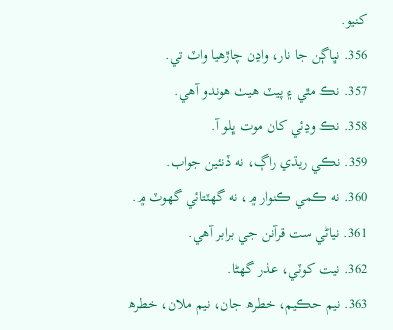کنيو.
356. نڀاڳن جا نار، واڍن چاڙھيا واٽ تي.
357. نڪ مٿي ۽ پيٽ ھيٺ ھوندو آھي.
358. نڪ وڍئي کان موت ڀلو آ.
359. نڪي ريڌي راڳ، نه ڏنئين جواب.
360. نه ڪمي ڪنوار ۾، نه گھٽتائي گھوٽ ۾.
361. نياڻي ست قرآنن جي برابر آھي.
362. نيت کوٽي، عذر گھڻا.
363. نيم حڪيم، خطرھ جان، نيم ملان، خطرھ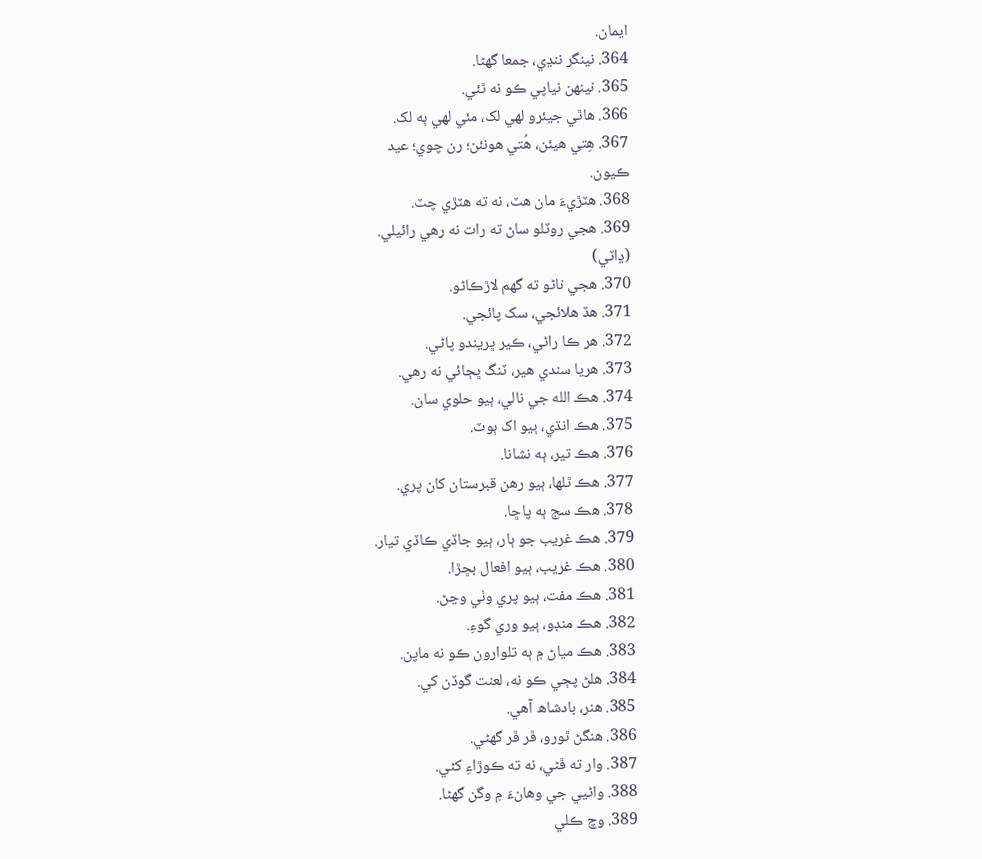ايمان.
364. نينگر ننڍي، جمعا گھڻا.
365. نينھن نياپي ڪو نه ٿئي.
366. ھاٿي جيئرو لھي لک، مئي لھي ٻه لک.
367. ھِتي ھيئن، ھُتي ھونئن؛ رن چوي؛ عيد
ڪيون.
368. ھٽڙيءَ مان ھٽ، نه ته ھٽڙي چٽ.
369. ھجي روٽلو ساڻ ته رات نه رھي رائيلي.
(ڍاٽي)
370. ھجي ناڻو ته گھم لاڙڪاڻو.
371. ھڏ ھلائجي، سک پائجي.
372. ھر ڪا راڻي، ڪير ڀريندو پاڻي.
373. ھريا سندي ھير، ٽنگ ڀڄائي نه رھي.
374. ھڪ الله جي نالي، ٻيو حلوي سان.
375. ھڪ انڌي، ٻيو اک ٻوٽ.
376. ھڪ تير، ٻه نشانا.
377. ھڪ ٿلھا، ٻيو رھن قبرستان کان پري.
378. ھڪ سج ٻه پاڇا.
379. ھڪ غريب جو ٻار، ٻيو جاڏي ڪاڏي تيار.
380. ھڪ غريب، ٻيو افعال بڇڙا.
381. ھڪ مفت، ٻيو پري وٺي وڃڻ.
382. ھڪ منڊو، ٻيو وري گوءِ.
383. ھڪ مياڻ ۾ ٻه تلوارون ڪو نه ماپن.
384. ھلڻ پڄي ڪو نه، لعنت گوڏن کي.
385. ھنر، بادشاھ آھي.
386. ھنگڻ ٿورو، ڦر ڦر گھڻي.
387. وار ته ڦڻي، نه ته ڪوڙاءِ کڻي.
388. واڻيي جي وھانءَ ۾ وگن گھڻا.
389. وچ ڪلي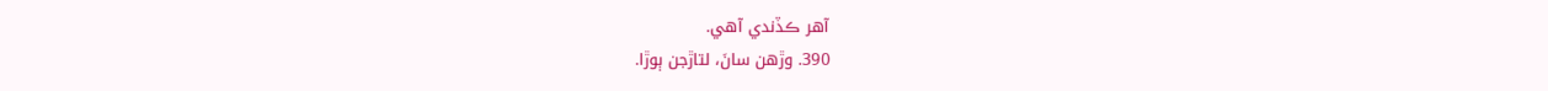آھر ڪڏندي آھي.
390. وڙھن سانَ، لتاڙجن ٻوڙا.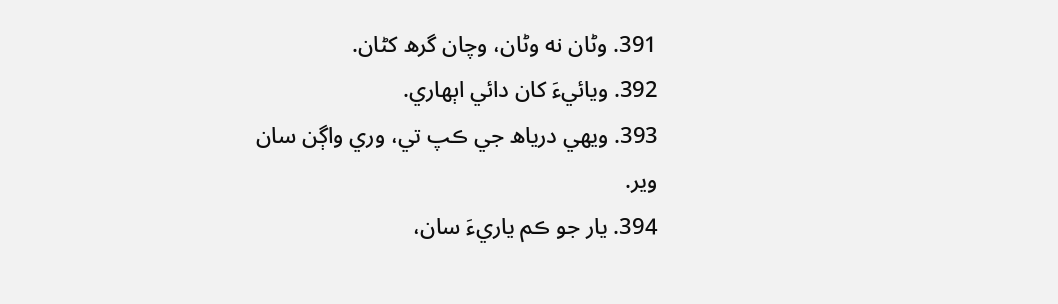391. وڻان نه وڻان، وچان گرھ کڻان.
392. ويائيءَ کان دائي اٻھاري.
393. ويھي درياھ جي ڪپ تي، وري واڳن سان
وير.
394. يار جو ڪم ياريءَ سان،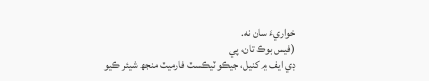خواريءَ سان نه.
(فيس بوڪ تان، پي
ڊي ايف ۾ کنيل، جيڪو ٽيڪسٽ فارميٽ منجھ شيئر ڪيو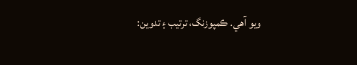ويو آھي. ڪمپوزنگ، ترتيب ۽ تدوين: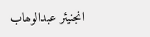انجنيئر عبدالوھاب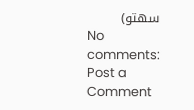سھتو)
No comments:
Post a Comment